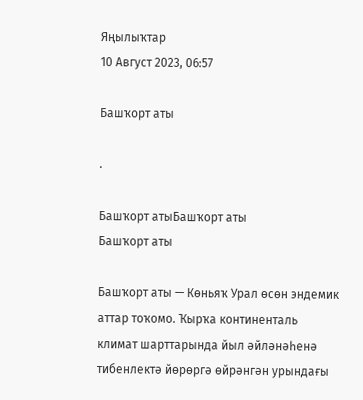Яңылыҡтар
10 Август 2023, 06:57

Башҡорт аты

.

Башҡорт атыБашҡорт аты
Башҡорт аты

Башҡорт аты — Көньяҡ Урал өсөн эндемик аттар тоҡомо. Ҡырҡа континенталь климат шарттарында йыл әйләнәһенә тибенлектә йөрөргә өйрәнгән урындағы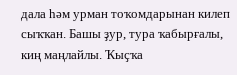дала һәм урман тоҡомдарынан килеп сыҡҡан. Башы ҙур, тура ҡабырғалы, киң маңлайлы. Ҡыҫҡа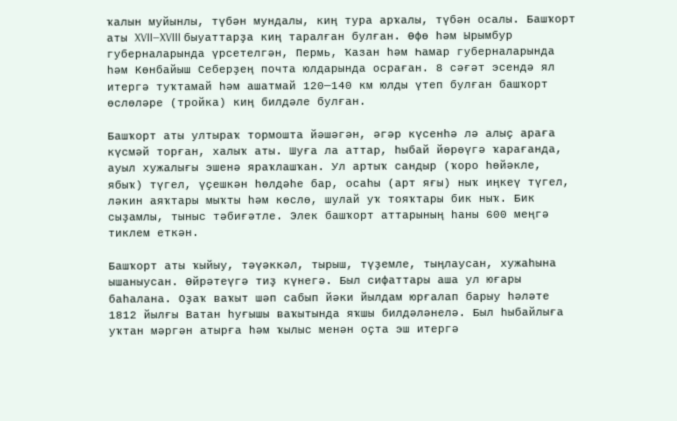ҡалын муйынлы, түбән мундалы, киң тура арҡалы, түбән осалы. Башҡорт аты XVII—XVIII быуаттарҙа киң таралған булған. Өфө һәм Ырымбур губерналарында үрсетелгән, Пермь, Ҡазан һәм Һамар губерналарында һәм Көнбайыш Себерҙең почта юлдарында осраған. 8 сәғәт эсендә ял итергә туҡтамай һәм ашатмай 120—140 км юлды үтеп булған башҡорт өслөләре (тройка) киң билдәле булған.

Башҡорт аты ултыраҡ тормошта йәшәгән, әгәр күсенһә лә алыҫ араға күсмәй торған, халыҡ аты. Шуға ла аттар, һыбай йөрөүгә ҡарағанда, ауыл хужалығы эшенә яраҡлашҡан. Ул артыҡ сандыр (ҡоро һөйәкле, ябыҡ) түгел, үҫешкән һөлдәһе бар, осаһы (арт яғы) ныҡ иңкеү түгел, ләкин аяҡтары мыҡты һәм көслө, шулай уҡ тояҡтары бик ныҡ. Бик сыҙамлы, тыныс тәбиғәтле. Элек башҡорт аттарының һаны 600 меңгә тиклем еткән.

Башҡорт аты ҡыйыу, тәүәккәл, тырыш, түҙемле, тыңлаусан, хужаһына ышаныусан. Өйрәтеүгә тиҙ күнегә. Был сифаттары аша ул юғары баһалана. Оҙаҡ ваҡыт шәп сабып йәки йылдам юрғалап барыу һәләте 1812 йылғы Ватан һуғышы ваҡытында яҡшы билдәләнелә. Был һыбайлыға уҡтан мәргән атырға һәм ҡылыс менән оҫта эш итергә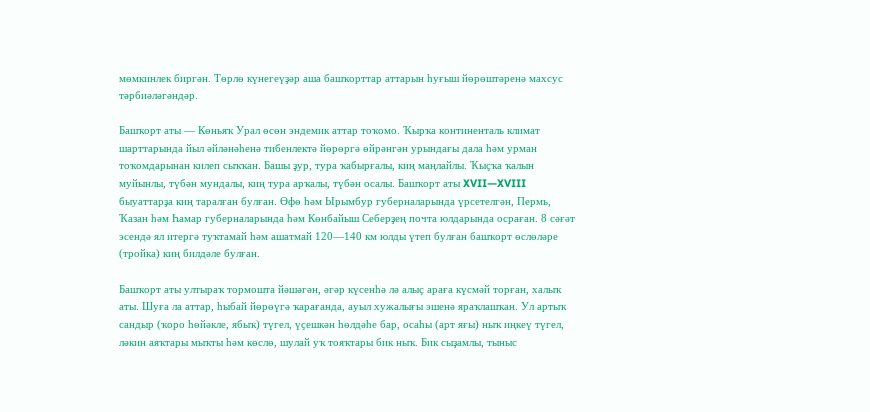мөмкинлек биргән. Төрлө күнегеүҙәр аша башҡорттар аттарын һуғыш йөрөштәренә махсус тәрбиәләгәндәр.

Башҡорт аты — Көньяҡ Урал өсөн эндемик аттар тоҡомо. Ҡырҡа континенталь климат шарттарында йыл әйләнәһенә тибенлектә йөрөргә өйрәнгән урындағы дала һәм урман тоҡомдарынан килеп сыҡҡан. Башы ҙур, тура ҡабырғалы, киң маңлайлы. Ҡыҫҡа ҡалын муйынлы, түбән мундалы, киң тура арҡалы, түбән осалы. Башҡорт аты XVII—XVIII быуаттарҙа киң таралған булған. Өфө һәм Ырымбур губерналарында үрсетелгән, Пермь, Ҡазан һәм Һамар губерналарында һәм Көнбайыш Себерҙең почта юлдарында осраған. 8 сәғәт эсендә ял итергә туҡтамай һәм ашатмай 120—140 км юлды үтеп булған башҡорт өслөләре (тройка) киң билдәле булған.

Башҡорт аты ултыраҡ тормошта йәшәгән, әгәр күсенһә лә алыҫ араға күсмәй торған, халыҡ аты. Шуға ла аттар, һыбай йөрөүгә ҡарағанда, ауыл хужалығы эшенә яраҡлашҡан. Ул артыҡ сандыр (ҡоро һөйәкле, ябыҡ) түгел, үҫешкән һөлдәһе бар, осаһы (арт яғы) ныҡ иңкеү түгел, ләкин аяҡтары мыҡты һәм көслө, шулай уҡ тояҡтары бик ныҡ. Бик сыҙамлы, тыныс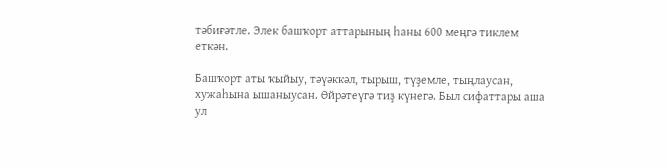тәбиғәтле. Элек башҡорт аттарының һаны 600 меңгә тиклем еткән.

Башҡорт аты ҡыйыу, тәүәккәл, тырыш, түҙемле, тыңлаусан, хужаһына ышаныусан. Өйрәтеүгә тиҙ күнегә. Был сифаттары аша ул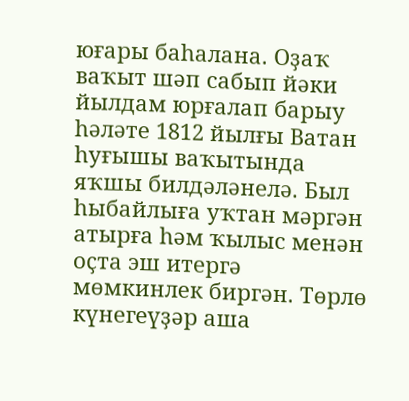юғары баһалана. Оҙаҡ ваҡыт шәп сабып йәки йылдам юрғалап барыу һәләте 1812 йылғы Ватан һуғышы ваҡытында яҡшы билдәләнелә. Был һыбайлыға уҡтан мәргән атырға һәм ҡылыс менән оҫта эш итергә мөмкинлек биргән. Төрлө күнегеүҙәр аша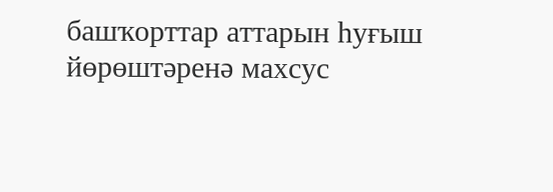башҡорттар аттарын һуғыш йөрөштәренә махсус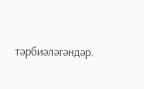тәрбиәләгәндәр.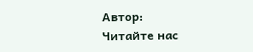Автор:
Читайте нас